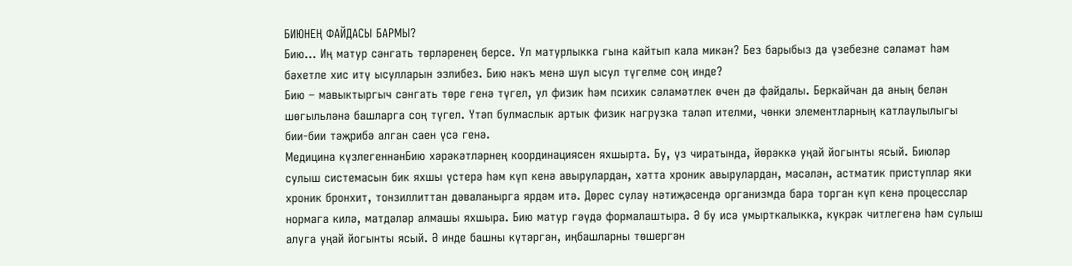БИЮНЕҢ ФАЙДАСЫ БАРМЫ?
Бию... Иң матур сәнгать төрләренең берсе. Ул матурлыкка гына кайтып кала микән? Без барыбыз да үзебезне сәламәт һәм бәхетле хис итү ысулларын эзлибез. Бию нәкъ менә шул ысул түгелме соң инде?
Бию – мавыктыргыч сәнгать төре генә түгел, ул физик һәм психик сәламәтлек өчен дә файдалы. Беркайчан да аның белән шөгыльләнә башларга соң түгел. Үтәп булмаслык артык физик нагрузка таләп ителми, чөнки элементларның катлаулылыгы бии-бии тәҗрибә алган саен үсә генә.
Медицина күзлегеннәнБию хәрәкәтләрнең координациясен яхшырта. Бу, үз чиратында, йөрәккә уңай йогынты ясый. Биюләр сулыш системасын бик яхшы үстерә һәм күп кенә авырулардан, хәтта хроник авырулардан, мәсәлән, астматик приступлар яки хроник бронхит, тонзиллиттан дәваланырга ярдәм итә. Дөрес сулау нәтиҗәсендә организмда бара торган күп кенә процесслар нормага килә, матдәләр алмашы яхшыра. Бию матур гәүдә формалаштыра. Ә бу исә умырткалыкка, күкрәк читлегенә һәм сулыш алуга уңай йогынты ясый. Ә инде башны күтәргән, иңбашларны төшергән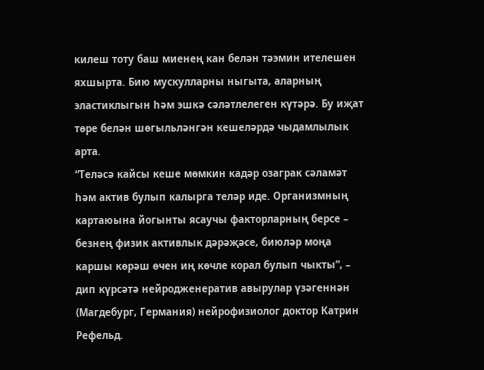килеш тоту баш миенең кан белән тәэмин ителешен яхшырта. Бию мускулларны ныгыта, аларның эластиклыгын һәм эшкә сәләтлелеген күтәрә. Бу иҗат төре белән шөгыльләнгән кешеләрдә чыдамлылык арта.
“Теләсә кайсы кеше мөмкин кадәр озаграк сәламәт һәм актив булып калырга теләр иде. Организмның картаюына йогынты ясаучы факторларның берсе – безнең физик активлык дәрәҗәсе, биюләр моңа каршы көрәш өчен иң көчле корал булып чыкты”, – дип күрсәтә нейродженератив авырулар үзәгеннән (Магдебург, Германия) нейрофизиолог доктор Катрин Рефельд.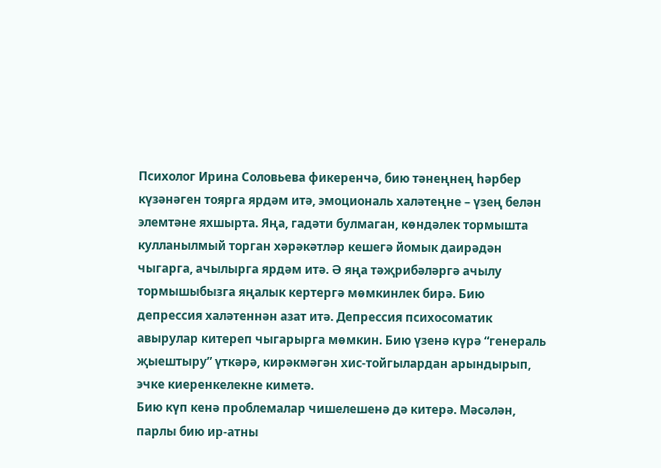Психолог Ирина Соловьева фикеренчә, бию тәнеңнең һәрбер күзәнәген тоярга ярдәм итә, эмоциональ халәтеңне – үзең белән элемтәне яхшырта. Яңа, гадәти булмаган, көндәлек тормышта кулланылмый торган хәрәкәтләр кешегә йомык даирәдән чыгарга, ачылырга ярдәм итә. Ә яңа тәҗрибәләргә ачылу тормышыбызга яңалык кертергә мөмкинлек бирә. Бию депрессия халәтеннән азат итә. Депрессия психосоматик авырулар китереп чыгарырга мөмкин. Бию үзенә күрә “генераль җыештыру” үткәрә, кирәкмәгән хис-тойгылардан арындырып, эчке киеренкелекне киметә.
Бию күп кенә проблемалар чишелешенә дә китерә. Мәсәлән, парлы бию ир-атны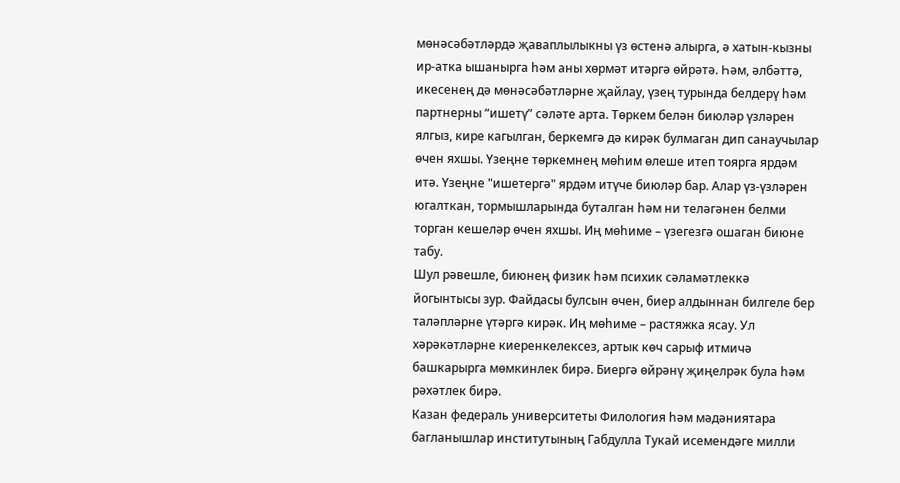мөнәсәбәтләрдә җаваплылыкны үз өстенә алырга, ә хатын-кызны ир-атка ышанырга һәм аны хөрмәт итәргә өйрәтә. Һәм, әлбәттә, икесенең дә мөнәсәбәтләрне җайлау, үзең турында белдерү һәм партнерны “ишетү” сәләте арта. Төркем белән биюләр үзләрен ялгыз, кире кагылган, беркемгә дә кирәк булмаган дип санаучылар өчен яхшы. Үзеңне төркемнең мөһим өлеше итеп тоярга ярдәм итә. Үзеңне "ишетергә" ярдәм итүче биюләр бар. Алар үз-үзләрен югалткан, тормышларында буталган һәм ни теләгәнен белми торган кешеләр өчен яхшы. Иң мөһиме – үзегезгә ошаган биюне табу.
Шул рәвешле, биюнең физик һәм психик сәламәтлеккә йогынтысы зур. Файдасы булсын өчен, биер алдыннан билгеле бер таләпләрне үтәргә кирәк. Иң мөһиме – растяжка ясау. Ул хәрәкәтләрне киеренкелексез, артык көч сарыф итмичә башкарырга мөмкинлек бирә. Биергә өйрәнү җиңелрәк була һәм рәхәтлек бирә.
Казан федераль университеты Филология һәм мәдәниятара багланышлар институтының Габдулла Тукай исемендәге милли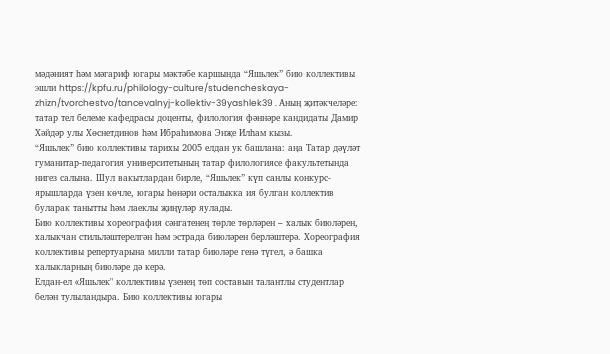мәдәният һәм мәгариф югары мәктәбе каршында “Яшьлек” бию коллективы эшли https://kpfu.ru/philology-culture/studencheskaya-zhizn/tvorchestvo/tancevalnyj-kollektiv-39yashlek39 . Аның җитәкчеләре: татар тел белеме кафедрасы доценты, филология фәннәре кандидаты Дамир Хәйдәр улы Хөснетдинов һәм Ибраһимова Энҗе Илһам кызы.
“Яшьлек” бию коллективы тарихы 2005 елдан ук башлана: аңа Татар дәүләт гуманитар-педагогия университетының татар филологиясе факультетында нигез салына. Шул вакытлардан бирле, “Яшьлек” күп санлы конкурс-ярышларда үзен көчле, югары һөнәри осталыкка ия булган коллектив буларак танытты һәм лаеклы җиңүләр яулады.
Бию коллективы хореография сәнгатенең төрле төрләрен – халык биюләрен, халыкчан стильләштерелгән һәм эстрада биюләрен берләштерә. Хореография коллективы репертуарына милли татар биюләре генә түгел, ә башка халыкларның биюләре дә керә.
Елдан-ел «Яшьлек" коллективы үзенең төп составын талантлы студентлар белән тулыландыра. Бию коллективы югары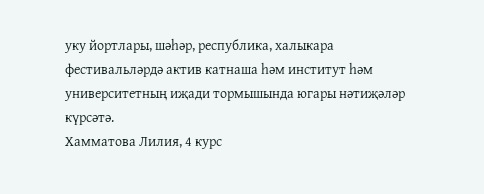уку йортлары, шәһәр, республика, халыкара фестивальләрдә актив катнаша һәм институт һәм университетның иҗади тормышында югары нәтиҗәләр күрсәтә.
Хамматова Лилия, 4 курс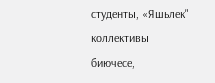студенты, «Яшьлек" коллективы биючесе,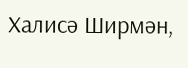Халисә Ширмән,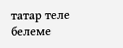татар теле белеме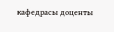кафедрасы доценты